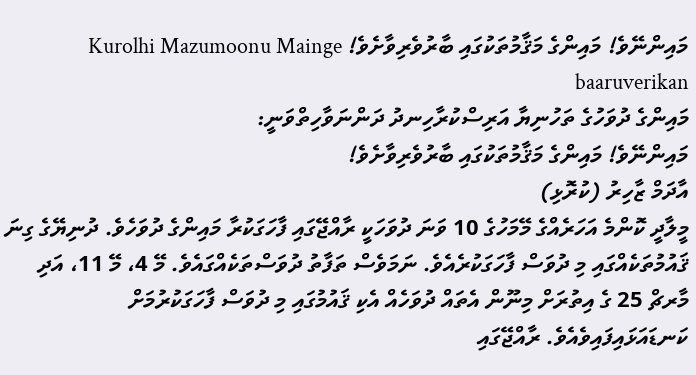މައިންނޭވެ! މައިންގެ މަޤާމުތަކުގައި ބާރުވެރިވާށެވެ! Kurolhi Mazumoonu Mainge baaruverikan
މައިންގެ ދުވަހުގެ ތަހުނިޔާ އަރިސްކުރާހިނދު ދަންނަވާހިތްވަނީ:
މައިންނޭވެ! މައިންގެ މަޤާމުތަކުގައި ބާރުވެރިވާށެވެ!
އާދަމް ޒާހިރު (ކުރޮޅި)
މީލާދީ ކޮންމެ އަހަރެއްގެ މޭމަހުގެ 10 ވަނަ ދުވަހަކީ ރާއްޖޭގައި ފާހަގަކުރާ މައިންގެ ދުވަހެވެ. ދުނިޔޭގެ ގިނަ ޤައުމުތަކެއްގައި މި ދުވަސް ފާހަގަކުރެއެވެ. ނަމަވެސް ތަފާތު ދުވަސްތަކެއްގައެވެ. މޭ 4، މޭ 11، އަދި މާރޗް 25 ގެ އިތުރަށް މިނޫން އެތައް ދުވަހެއް އެކި ޤައުމުގައި މި ދުވަސް ފާހަގަކުރުމަށް ކަނޑައަޅައިފައިވެއެވެ. ރާއްޖޭގައި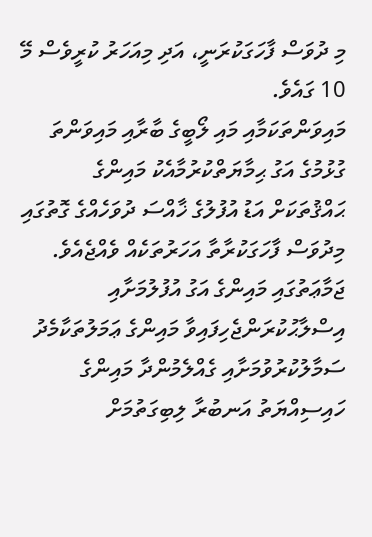މި ދުވަސް ފާހަގަކުރަނީ، އަދި މިއަހަރު ކުރީވެސް މޭ 10 ގައެވެ.
މައިވަންތަކަމާއި މައި ލޯބީގެ ބާރާއި މައިވަންތަ ގުޅުމުގެ އަގު ޙިމާޔަތްކުރުމާއެކު މައިންގެ ޙައްޤުތަކަށް އަޑު އުފުލުގެ ޚާއްސަ ދުވަހެއްގެ ގޮތުގައި މިދުވަސް ފާހަގަކުރާތާ އަހަރުތަކެއް ވެއްޖެއެވެ. ޖަމާޢަތުގައި މައިންގެ އަގު އުފުލުމަށާއި އިސްލާޙުކުރަންޖެހިފައިވާ މައިންގެ ޢަމަލުތަކާމެދު ސަމާލުކުރުވުމަށާއި ގެއްލެމުންދާ މައިންގެ ހައިސިއްޔަތު އަނބުރާ ލިބިގަތުމަށް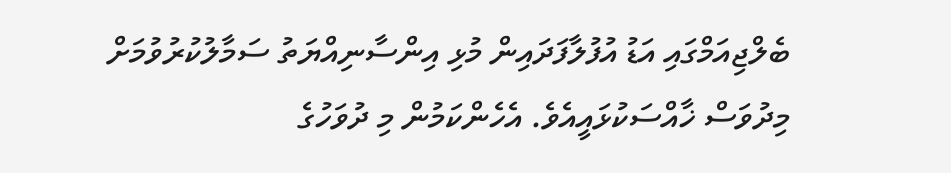ބެލްޖިއަމްގައި އަޑު އުފުލާފަދައިން މުޅި އިންސާނިއްޔަތު ސަމާލުކުރުވުމަށް މިދުވަސް ޚާއްސަކުޅައީއެވެ. އެހެންކަމުން މި ދުވަހުގެ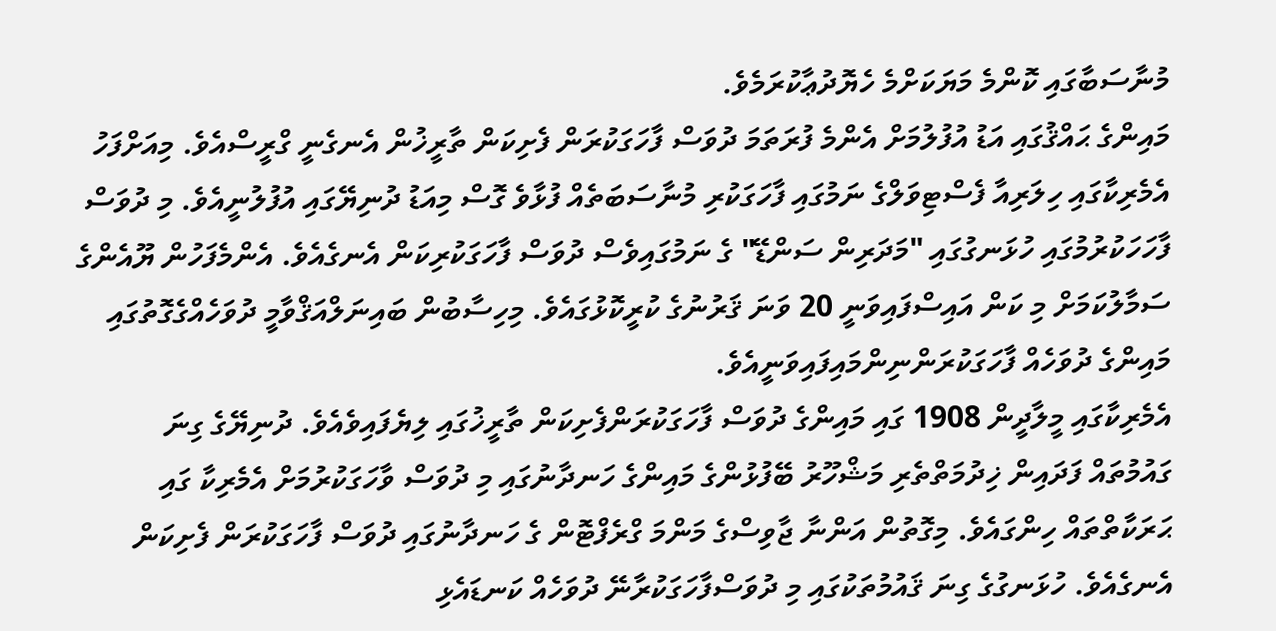މުނާސަބާގައި ކޮންމެ މަޔަކަށްމެ ހެޔޮދުޢާކުރަމެވެ.
މައިންގެ ޙައްޤުގައި އަޑު އުފުލުމަށް އެންމެ ފުރަތަމަ ދުވަސް ފާހަގަކުރަން ފެށިކަން ތާރީޚުން އެނގެނީ ގްރީސްއެވެ. މިއަށްފަހު އެމެރިކާގައި ހިލަރިއާ ފެސްޓިވަލްގެ ނަމުގައި ފާހަގަކުރި މުނާސަބަތެއް ފުޅާވެ ގޮސް މިއަޑު ދުނިޔޭގައި އުފުލުނީއެވެ. މި ދުވަސް ފާހަހަކުރުމުގައި ހުޅަނގުގައި "މަދަރިން ސަންޑޭ" ގެ ނަމުގައިވެސް ދުވަސް ފާހަގަކުރިކަން އެނގެއެވެ. އެންމެފަހުން ޔޫއެންގެ ސަމާލުކަމަށް މި ކަން އައިސްފައިވަނީ 20 ވަނަ ޤަރުނުގެ ކުރީކޮޅުގައެވެ. މިހިސާބުން ބައިނަލްއަޤްވާމީ ދުވަހެއްގެގޮތުގައި މައިންގެ ދުވަހެއް ފާހަގަކުރަންނިންމައިފައިވަނީއެވެ.
އެމެރިކާގައި މީލާދީން 1908 ގައި މައިންގެ ދުވަސް ފާހަގަކުރަންފެށިކަން ތާރީޚުގައި ލިޔެފައިވެއެވެ. ދުނިޔޭގެ ގިނަ ގައުމުތައް ފަދައިން ޚިދުމަތްތެރި މަޝްހޫރު ބޭފުޅުންގެ މައިންގެ ހަނދާނުގައި މި ދުވަސް ވާހަގަކުރުމަށް އެމެރިކާ ގައި ޙަރަކާތްތައް ހިންގައެވެ. މިގޮތުން އަންނާ ޖާވިސްގެ މަންމަ ގްރެފްޓޮން ގެ ހަނދާނުގައި ދުވަސް ފާހަގަކުރަން ފެށިކަން އެނގެއެވެ. ހުޅަނގުގެ ގިނަ ޤައުމުތަކުގައި މި ދުވަސްފާހަގަކުރާނޭ ދުވަހެއް ކަނޑައެޅި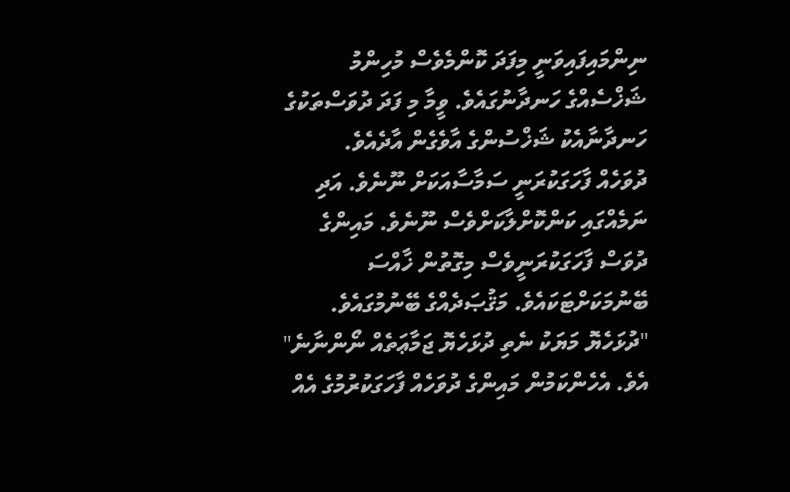ނިންމައިފައިވަނީ މިފަދަ ކޮންމެވެސް މުހިންމު ޝަޚްސެއްގެ ހަނދާނުގައެވެ. ވީމާ މި ފަދަ ދުވަސްތަކުގެ ހަނދާނާއެކު ޝަޚްސުންގެ އާވެގެން އާދެއެވެ.
ދުވަހެއް ފާހަގަކުރަނީ ސަމާސާއަކަށް ނޫނެވެ. އަދި ނަމެއްގައި ކަންކޮށްލާކަށްވެސް ނޫނެވެ. މައިންގެ ދުވަސް ފާހަގަކުރަނީވެސް މިގޮތުން ޚާއްސަ ބޭނުމަކަށްޓަކައެވެ. މަޤުޞަދެއްގެ ބޭނުމުގައެވެ.
"ދުޅަހެޔޮ މަޔަކު ނެތި ދުޅަހެޔޮ ޖަމާޢަތެއް ނޯންނާނެ" އެވެ. އެހެންކަމުން މައިންގެ ދުވަހެއް ފާހަގަކުރުމުގެ އެއް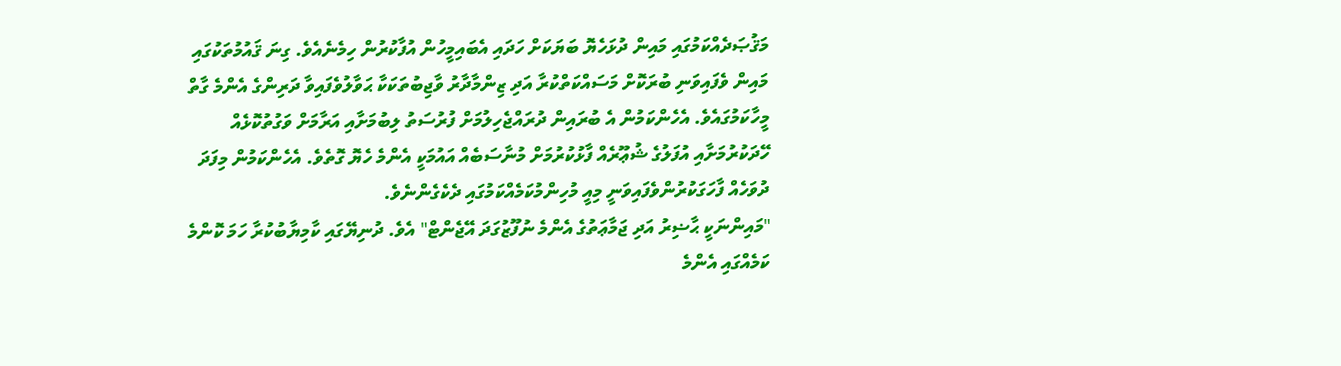މަޤުޞަދެއްކަމުގައި މައިން ދުޅަހެޔޮ ބަޔަކަށް ހަދައި އެބައިމީހުން އުފާކުރުން ހިމެނެއެވެ. ގިނަ ޤައުމުތަކުގައި މައިން ވެފައިވަނި ބުރަކޮށް މަސައްކަތްކުރާ އަދި ޒިންމާދާރު ވާޖިބުތަކަކާ ޙަވާލުވެފައިވާ ދަރިންގެ އެންމެ ގާތް މީހާކަމުގައެވެ. އެހެންކަމުން އެ ބުރައިން ދުރައްޖެހިލުމަށް ފުރުސަތު ލިބުމަށާއި އަރާމަށް ވަގުތުކޮޅެއް ހޭދަކުރުމަށާއި އުފަލުގެ ޝުޢޫރެއް ފާޅުކުރުމަށް މުނާސަބެއް އައުމަކީ އެންމެ ހެޔޮ ގޮތެވެ. އެހެންކަމުން މިފަދަ ދުވަހެއް ފާހަގަކުރުންވެފައިވަނީ މިއީ މުހިންމުކަމެއްކަމުގައި ދެކެގެންނެވެ.
"މައިންނަކީ ޙާޟިރު އަދި ޖަމާޢަތުގެ އެންމެ ނުފޫޒުގަދަ އޭޖެންޓް" އެވެ. ދުނިޔޭގައި ކާމިޔާބުކުރާ ހަމަ ކޮންމެ ކަމެއްގައި އެންމެ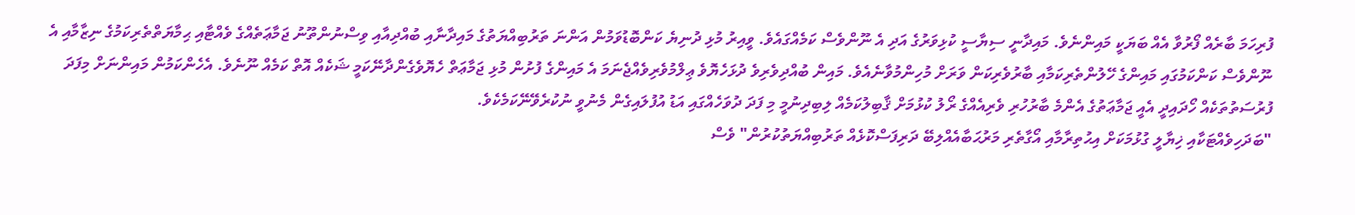ފުރިހަމަ ބާރެއް ފޯރުވާ އެއް ބަޔަކީ މައިންނެވެ. މައިދާނީ ސިޔާސީ ކުޅިވަރުގެ އަދި އެ ނޫންވެސް ކަމެއްގައެވެ. ވީއިރު މުޅި ދުނިޔެ ކަންބޮޑުވަމުން އަންނަ ތަރުބިއްޔަތުގެ މައިދާނާއި ބުއްދިއާއި ވިސްނުންތޫނު ޖަމާޢަތެއްގެ ވެއްޓާއި ޙިމާޔަތްތެރިކަމުގެ ނިޒާމާއި އެ ނޫންވެސް ކަންކަމުގައި މައިންގެ ހޭލުންތެރިކަމާއި ބާރުވެރިކަން ވަރަށް މުހިންމުވާނެއެވެ. މައިން ބުއްދިވެރިވެ ދުޅަހެޔޮވެ ޢިލްމުވެރިވެއްޖެނަމަ އެ މައިންގެ ފުށުން މުޅި ޖަމާޢަތް ހެޔޮވެގެންދާނޭކަމީ ޝަކެއް އޮތް ކަމެއް ނޫނެވެ. އެހެންކަމުން މައިންނަށް މިފަދަ ފުރުސަތުތަކެއް ހޯދައިދީ އެއީ ޖަމާޢަތުގެ އެންމެ ބާރުހުރި ވެރިއެއްގެ ރޯލު ކުޅުމަށް ޤާބިލުކަމެއް ލިބިދިނުމީ މި ފަދަ ދުވަހެއްގައި އަޑު އުފުލައިގެން މެނުވީ ނުކުރެވޭނޭކަމެކެވެ.
"ބަދަހިވެއްޓަކާއި ޚިޔާލީ ގުޅުމަކަށް އިޙުތިރާމާއި އޯގާތެރި މަރުޙަބާއެއްލިބޭ ދަރިފަސްކޮޅެއް ތަރުބިއްޔަތުކުރުން" ވެސް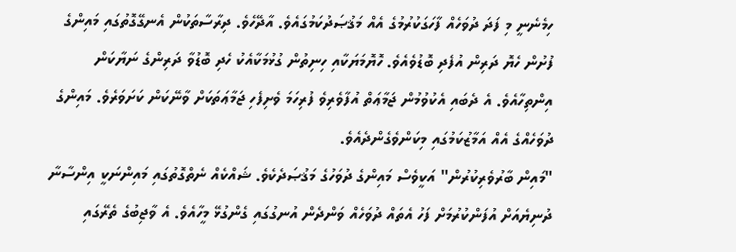ހިމެނެނީ މި ފަދަ ދުވަހެއް ފާހަގަކުރުމުގެ އެއް މަޤުޞަދުކަމުގައެވެ. އާދޭހެވެ. ދިރާސާތަކުން އެނގޭގޮތުގައި މައިންގެ ފުށުން ހެޔޮ ދަރިން އުފެދި ބޮޑުވެއެވެ. ހޮޔޮމަޔަކާއި ހިނިތުން ގުޅުމަކާއެކު ހެދި ބޮޑުވާ ދަރިންގެ ނަޔާކަން އިންތިހާއެވެ. އެ ދެބައި އެކުވުމުން ޖަމާޢަތް އުފާވެރިވެ ފުރިހަމަ ވެށިފެހި ޖަމާޢަތަކަށް ވާނޭކަން ކަށަވަރެވެ. މައިންގެ ދުވަހެއްގެ އެއް އަމާޒުކަމުގައި މިކަންވެގެންދެއެވެ.
"މައިން ބާރުވެރިކުރުން" އަކީވެސް މައިންގެ ދުވަހުގެ މަޤުޞަދެކެވެ. ޝައްކެއް ނެތްގޮތުގައި މައިންނަކީ އިންސާނާ ދުނިޔެއަށް އުފަންކުރުމަށް ފަހު އެތައް ދުވަހެއް ވަންދެން އުނގުގައި ގެންގުޅޭ މީހާއެވެ. އެ ވާޖިބުގެ ތެރޭގައި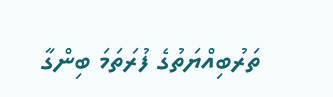ތަރުބިއްޔަތުގެ ފުރަތަމަ ބިންގާ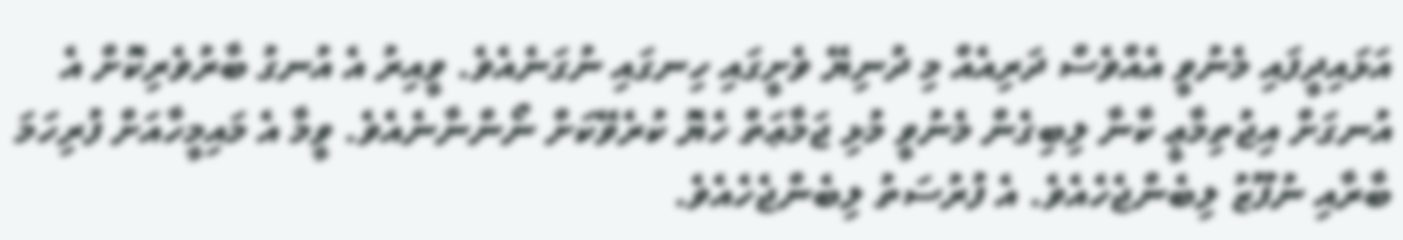އަޅައިދީފައި މެނުވީ އެއްވެސް ދަރިއެއް މި ދުނިޔޭ ވެށީގައި ހިނގައި ނުގަނެއެވެ. ވީއިރު އެ އުނގު ބާރުވެރިކޮށް އެ އުނގަށް އިޖުތިމާޢީ ކާނާ ލިބިގެން މެނުވީ މުޅި ޖަމާޢަތް ހެޔޮ ކުރެވޭކަށް ނޯންނާނެއެވެ. ވީމާ އެ މައިމީހާއަށް ފުރިހަމަ ބާރާއި ނުފޫޒު ލިބެންޖެހެއެވެ. އެ ފުރުސަތު ލިބެންޖެހެއެވެ.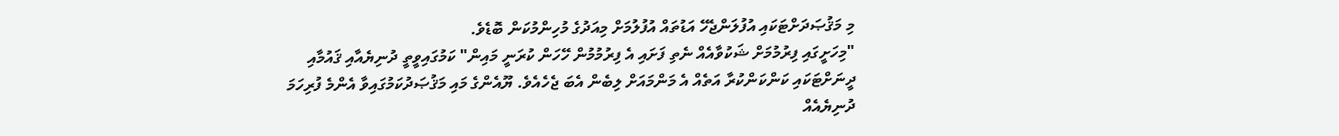މި މަޤުޞަދަށްޓަކައި އުފުލަންޖެހޭ އަޑުތައް އުފުލުމަށް މިއަދުގެ މުހިންމުކަން ބޮޑެވެ.
"މިހަށީގައި ފިރުމުމަށް ޝަކުވާއެއް ނެތި ފަށައި އެ ފިރުމުމުން ހޭހަން ކުރަނީ މައިން" ކަމުގައިވީތީ ދުނިޔެއާއި ޤައުމާއި ދީނަށްޓަކައި ކަންކަންކުރާ އަތެއް އެ މަންމައަށް ލިބެން އެބަ ޖެހެއެވެ. ޔޫއެންގެ މައި މަޤުޞަދުކަމުގައިވާ އެންމެ ފުރިހަމަ ދުނިޔެއެއް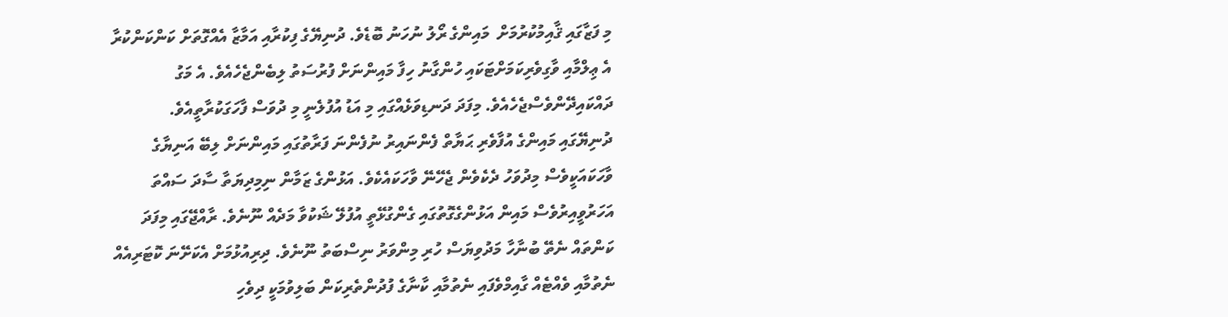މި ފަޒާގައި ޤާއިމުކުރުމަށް  މައިންގެ ރޯލު ނުހަނު ބޮޑެވެ. ދުނިޔޭގެ ފިކުރާއި އަމާޒާ އެއްގޮތަށް ކަންކަންކުރާ އެ ޢިލްމާއި ވާގިވެރިކަމަށްޓަކައި ހުންގާނު ހިފާ މައިންނަށް ފުރުސަތު ލިބެންޖެހެއެވެ. އެ މަގު ދައްކައިދޭންވެސްޖެހެއެވެ. މިފަދަ ދަނޑިވަޅެއްގައި މި އަޑު އުފުލެނީ މި ދުވަސް ފާހަގަކުރާތީއެވެ.
ދުނިޔޭގައި މައިންގެ އުފާވެރި ޙަޔާތް ފެންނައިރު ނުފެންނަ ފަރާތުގައި މައިންނަށް ލިބޭ އަނިޔާގެ ވާހަކައަކީވެސް މިދުވަހު ދެކެވެން ޖެހޭނޭ ވާހަކައެކެވެ. އަޅުންގެ ޒަމާން ނިމިދިޔަތާ ސާދަ ސައްތަ އަހަރުވީއިރުވެސް މައިން އަޅުންގެގޮތުގައި ގެންގުޅޭތީ އުފުލޭ ޝަކުވާ މަދެއް ނޫނެވެ. ރާއްޖޭގައި މިފަދަ ކަންތައް ނެތޭ ބުނާހާ މަދުވިޔަސް ހުރި މިންވަރު ނިސްބަތު ނޫނެވެ. ދިރިއުޅުމަށް އެކަށޭނަ ކޮޓަރިއެއް ނެތުމާއި ވެއްޓެއް ގާއިމްވެފައި ނެތުމާއި ކާނާގެ ފުދުންތެރިކަން ބަލިވުމަކީ ދިވެހި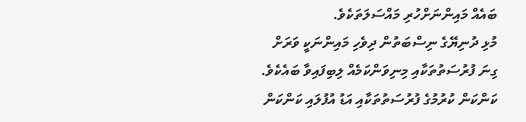ބައެއް މައިންނަށްހުރި މައްސަލަތަކެވެ.
މުޅި ދުނިޔޭގެ ނިސްބަތުން ދިވެހި މައިންނަކީ ވަރަށް ގިނަ ފުރުސަތުތަކާއި މިނިވަންކަމެއް ލިބިފައިވާ ބައެކެވެ. ކަންކަން ކުރުމުގެ ފުރުސަތުތަކާއި އަޑު އުފުލައި ކަންކަން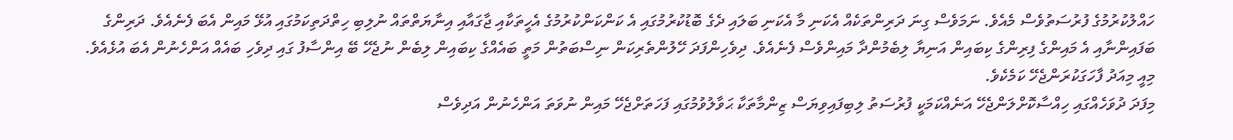ހައްލުކުރުމުގެ ފުރުސަތުވެސް މެއެވެ. ނަމަވެސް ގިނަ ދަރިންތަކެއް އެކަނި މާ އެކަނި ބަލައި ދެގެ ބޮޑުކުރުމުގައި އެ ކަންކަންކުރުމުގެ އެހީތަކާއި ޖާގައާއި އިނާޔަތްތައް ނުލިބި ހިތްދަތިކަމުގައި އުޅޭ މައިން އެބަ ފެނެއެވެ. ދަރިންގެ ބަފައިންނާއި އެ މައިންގެ ފިރިންގެ ކިބައިން އަނިޔާ ލިބެމުންދާ މައިންވެސް ފެނެއެވެ. ދިވެހިންފަދަ ހޭލުންތެރިކަން ނިސްބަތުން މަތީ ބައެއްގެ ކިބައިން ލިބެން ނުޖެހޭ ބޭ އިންސާފު ގައި ދިވެހި ބައެއް އަންހެނުން އެބަ އުޅެއެވެ. މިއީ މިއަދު ފާހަގަކުރަންޖެހޭ ކަމެކެވެ.
މިފަދަ ދުވަހެއްގައި ހިއްސާކޮށްލަންޖެހޭ އަނެއްކަމަކީ ފުރުސަތު ލިބިފައިވިޔަސް ޒިންމާތަކާ ޙަވާލުވުމުގައި ފަހަތަށްޖެހޭ މައިން ނުވަތަ އަންހެނުން އަދިވެސް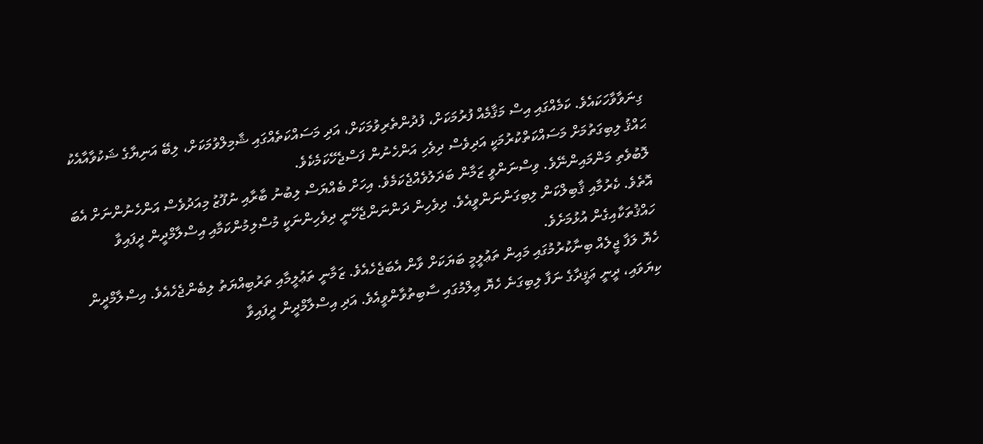ގިނަވާވާހަކައެވެ. ކަމެއްގައި އިސް މަޤާމެއް ފުރުމަކަށް، ފުދުންތެރިވުމަކަށް، އަދި މަސައްކަތެއްގައި ޝާމިލްވުމަކަށް، ލިބޭ އަނިޔާގެ ޝަކުވާއާއެކު ޙައްޤު ލިބިގަތުމަށް މަސައްކަތްކުރުމަކީ އަދިވެސް ދިވެހި އަންހެނުން ފަސްޖެހޭކަމެކެވެ.
ލޮބުވެތި މަންމައިންނޭވެ. ވިސްނަންވީ ޒަމާން ބަދަލުވެއްޖެކަމެވެ. އިހަށް ބެއްޔަސް ލިބުނު ބާރާއި ނުފޫޒު މިއަދުވެސް އަންހެނުންނަށް އެބަ އޮތެވެ. ކެރުމާއި ޤާބިލްކަން ލިބިގަންނަންވީއެވެ. ދިވެހިން ދަންނަންޖެހޭނީ ދިވެހިންނަކީ މުސްލިމުންކަމާއި އިސްލާމްދީން ދީފައިވާ ހައްޤުތަކާއިގެން އުޅުމަށެވެ.
ހެޔޮ ލަފާ ޖީލެއް ބިނާކުރުމުގައި މައިން ތަޢުލީމީ ބަޔަކަށް ވާން އެބަޖެހެއެވެ. ޒަމާނީ ތަޢުލީމާއި ތަރުބިއްޔަތު ލިބެންޖެހެއެވެ. އިސްލާމްދީން ކިޔަވައި، ދީނީ ޢަޤީދާގެ ނަފާ ލިބިގަނެ ހެޔޮ ޢިލްމުގައި ސާބިތުވާންވީއެވެ. އަދި އިސްލާމްދީން ދީފައިވާ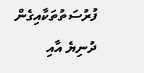ފުރުސަތުތަކާއިގެން ދުނިޔެ އާއި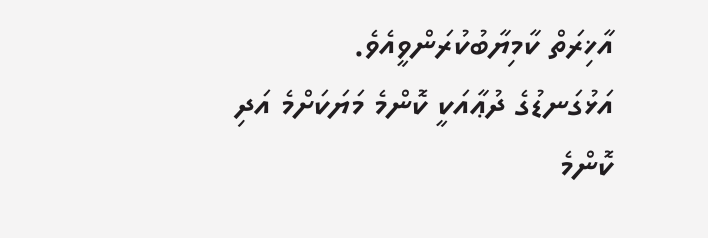އާޚިރަތް ކާމިޔާބުކުރަންވީއެވެ.
އަޅުގަނޑުގެ ދުޢާއަކީ ކޮންމެ މަޔަކަށްމެ އަދި ކޮންމެ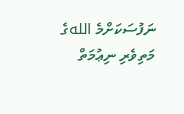ނަފުސަކަށްމެ اللهގެ މަތިވެރި ނިޢުމަތް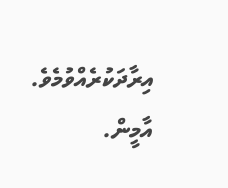އިރާދަކުރެއްވުމެވެ. އާމީން.